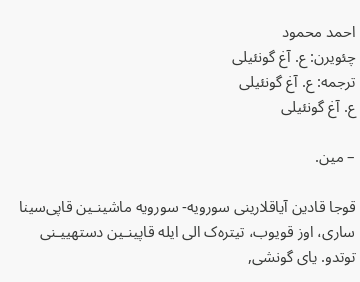احمد محمود
چئویرن: ع. آغ‌ گونئیلی
ترجمه: ع. آغ‌ گونئیلی
ع. آغ‌ گونئیلی

– مین.

قوجا قادین آیاقلارینی سورویه- سورویه ماشینـین قاپی‌سینا ساری، اوز قویوب، تیتره‌ک الی ایله قاپینـین دستهییـنی توتدو. یای گونشی,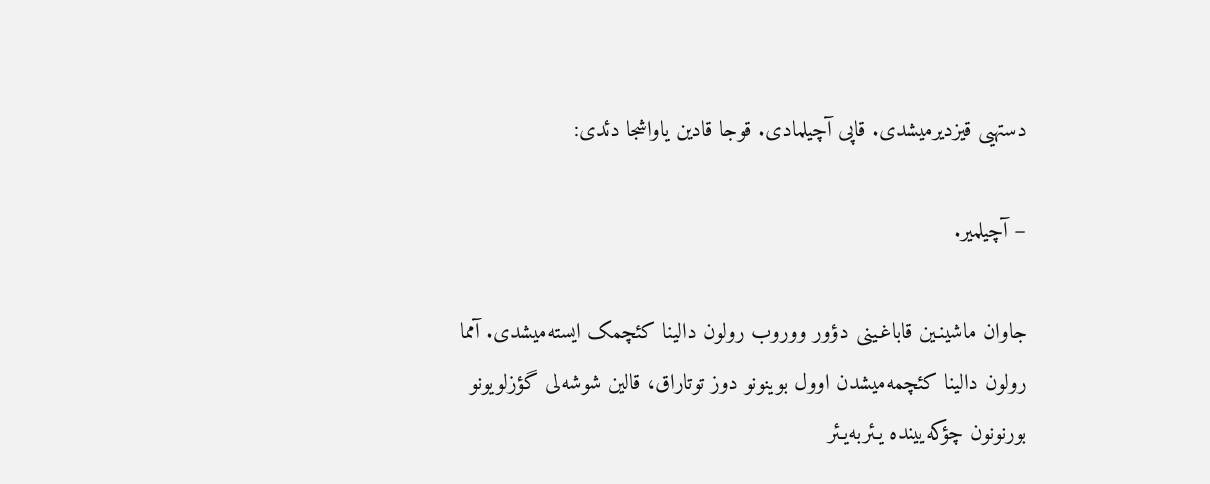دستهیی قیزدیرمیشدی. قاپی آچیلمادی. قوجا قادین یاواشجا دئدی:

– آچیلمیر.

جاوان ماشینـین قاباغـینی دؤور ووروب رولون دالینا کئچمک ایسته‌میشدی. آمما رولون دالینا کئچمه‌میشدن اوول بوینونو دوز توتاراق، قالین شوشه‌لی گؤزلویونو بورنونون چؤکه‌یینده یـئربه‌یـئر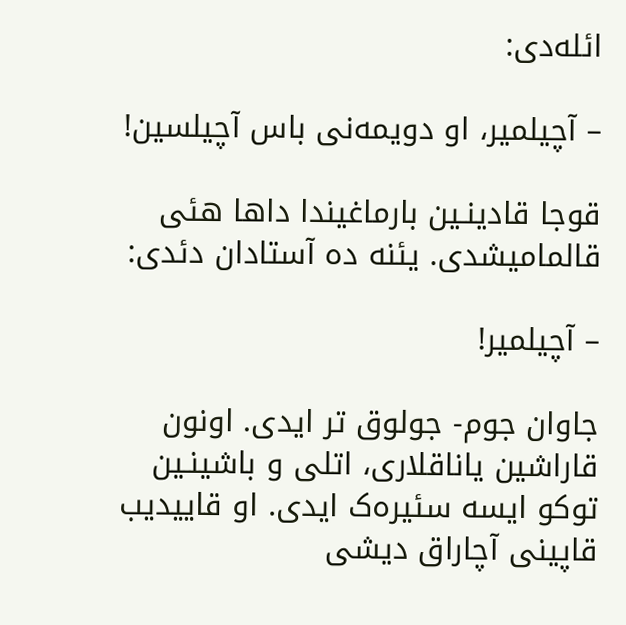ائله‌دی:

– آچیلمیر، او دویمه‌نی باس آچیلسین!

قوجا قادینـین بارماغیندا داها هئی قالمامیشدی. یئنه ده آستادان دئدی:

– آچیلمیر!

جاوان جوم- جولوق تر ایدی. اونون قاراشین یاناقلاری، اتلی و باشینـین توکو ایسه سئیره‌ک ایدی. او قاییدیب قاپینی آچاراق دیشی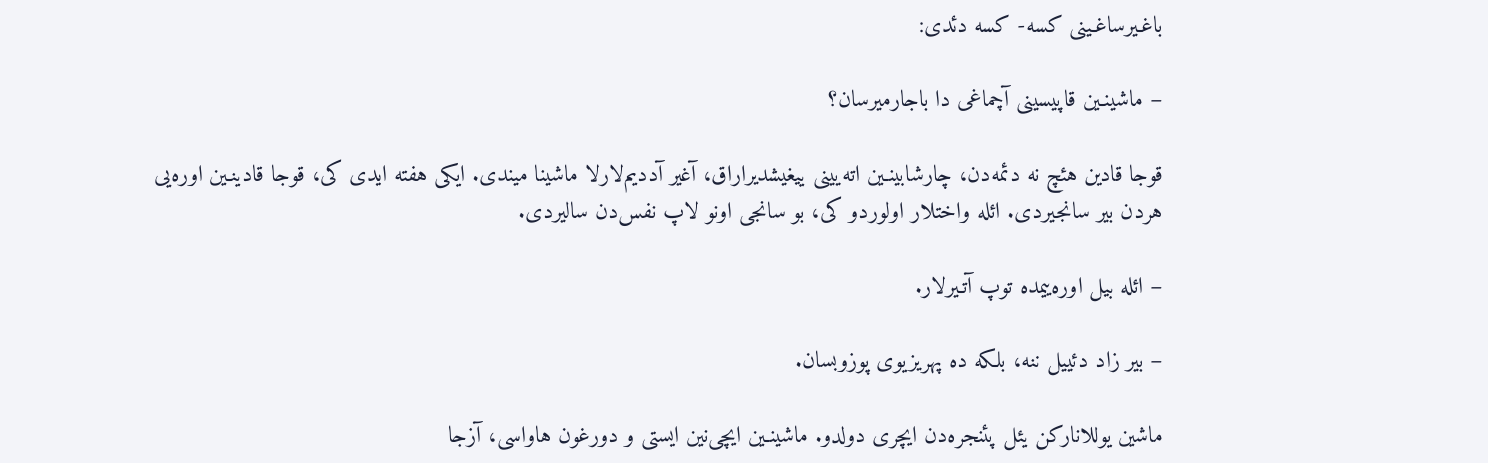باغـیرساغـینی کسه- کسه دئدی:

– ماشینـین قاپیسینی آچماغی دا باجارمیرسان؟

قوجا قادین هئچ نه دئمه‌دن، چارشابینـین اته‌یینی ییغیشدیراراق، آغیر آددیم‌لارلا ماشینا میندی. ایکی هفته ایدی کی، قوجا قادینـین اوره‌یی هردن بیر سانجیردی. ائله واختلار اولوردو کی، بو سانجی اونو لاپ نفس‌دن سالیردی.

– ائله بیل اوره‌ییمده توپ آتـیرلار.

– بیر زاد دئییل ننه، بلکه ده پهریزیوی پوزوبسان.

ماشین یوللانارکن یئل پئنجره‌دن ایچری دولدو. ماشینـین ایچی‌نین ایستی و دورغون هاواسی، آزجا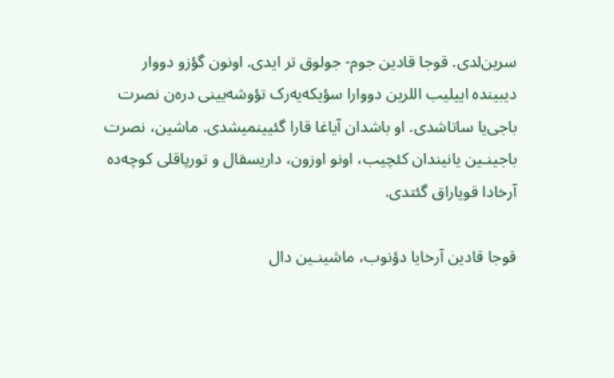سرین‌لدی. قوجا قادین جوم- جولوق تر ایدی. اونون گؤزو دووار دیبینده اییلیب اللرین دووارا سؤیکه‌یه‌رک تؤوشه‌یینی دره‌ن نصرت باجی‌یا ساتاشدی. او باشدان آیاغا قارا گئیینمیشدی. ماشین، نصرت باجینـین یانیندان کئچیب، اونو اوزون، داریسقال و تورپاقلی کوچه‌ده آرخادا قویاراق گئتدی.

قوجا قادین آرخایا دؤنوب، ماشینـین دال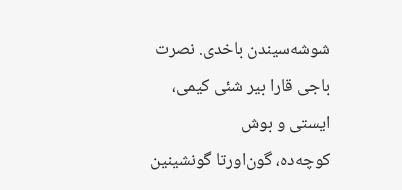شوشه‌سیندن باخدی. نصرت باجی قارا بیر شئی کیمی، ایستی و بوش کوچه‌ده، ‌گون‌اورتا گونشینین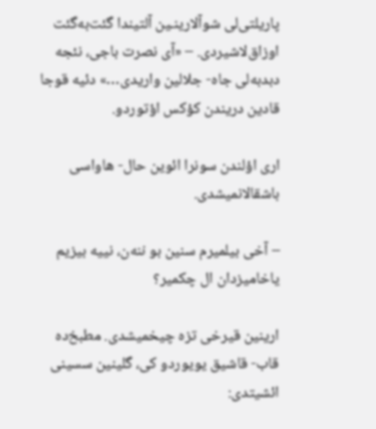پاریلتی‌لی شوآلارینـین آلتیندا گئت‌به‌گئت اوزاق‌لاشیردی. – «آی نصرت باجی، نئجه دبدبه‌لی جاه- جلالین واریدی…» دئیه قوجا قادین دریندن کؤکس اؤتوردو.

اری اؤلندن سونرا ائوین حال- هاواسی باشقالانمیشدی.

– آخی بیلمیرم سنین بو ننه‌ن، نییه بیزیم یاخامیزدان ال چکمیر؟

ارینین قیرخی تزه چیخمیشدی. مطبخ‌ده قاب- قاشیق یویوردو کی، گلینین سسینی ائشیتدی: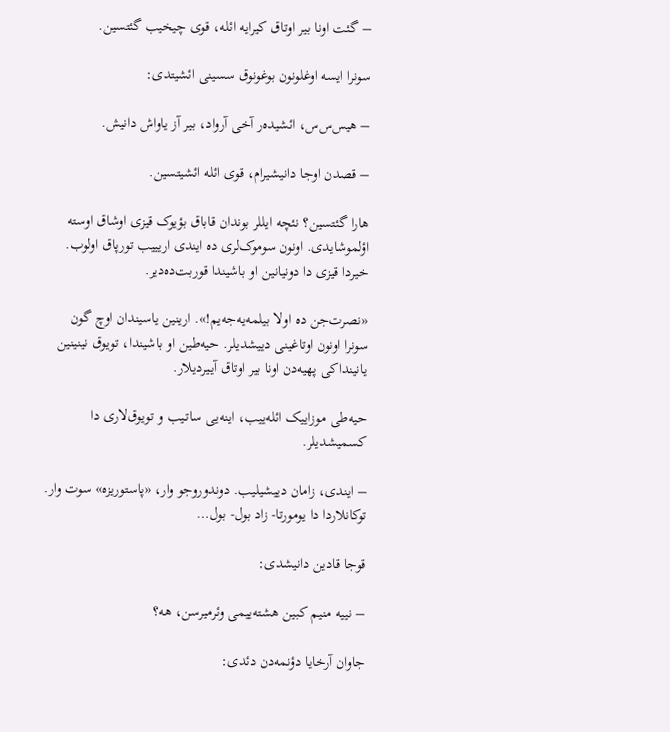– گئت اونا بیر اوتاق کیرایه ائله، قوی چیخیب گئتسین.

سونرا ایسه اوغلونون بوغونوق سسینی ائشیتدی:

– هیس‌س‌س، ائشیده‌ر آخی آرواد، بیر آز یاواش دانیش.

– قصدن اوجا دانیشیرام، قوی ائله ائشیتسین.

هارا گئتسین؟ نئچه ایللر بوندان قاباق بؤیوک قیزی اوشاق اوسته اؤلموشایدی. اونون سوموک‌لری ده ایندی اریییب تورپاق اولوب. خیردا قیزی دا دونیانین او باشیندا قوربت‌ده‌دیر.

«نصرت‌جن ده اولا بیلمه‌یه‌جه‌یم!». ارینین یاسیندان اوچ گون سونرا اونون اوتاغینی دییشدیلر. حیه‌طین او باشیندا، تویوق نینینین یانینداکی پهیه‌دن اونا بیر اوتاق آیـیردیلار.

حیه‌طی موزاییک ائله‌ییب، اینه‌یی ساتـیب و تویوق‌لاری دا کسمیشدیلر.

– ایندی، زامان دییشیلیب. دوندوروجو وار، «پاستوریزه» سوت وار. توکانلاردا دا یومورتا- زاد بول- بول…

قوجا قادین دانیشدی:

– نییه منیم کبین هشته‌ییمی وئرمیرسن، هه؟

جاوان آرخایا دؤنمه‌دن دئدی: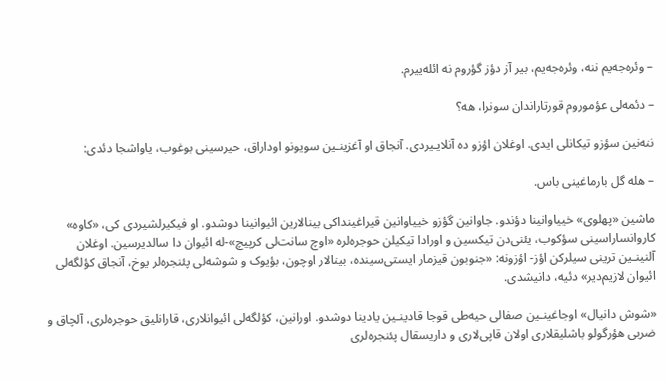– وئره‌جه‌یم ننه، وئره‌جه‌یم، بیر آز دؤز گؤروم نه ائله‌ییرم.

– دئمه‌لی عؤموروم قورتاراندان سونرا، هه؟

ننه‌نین سؤزو تیکانلی ایدی. اوغلان اؤزو ده آنلایـیردی. آنجاق او آغزینـین سویونو اوداراق، حیرسینی بوغوب، یاواشجا دئدی:

– هله گل بارماغینی باس.

ماشین «پهلوی» خییاوانینا دؤندو. جاوانین گؤزو خییاوانین قیراغینداکی بینالارین ائیوانینا دوشدو. او فیکیرلشیردی کی، «کاوه» کاروانساراسینی سؤکوب، یئنی‌دن تیکسین و اورادا تیکیلن حوجره‌لره «اوچ سانت‌لی کرپیچ»-له ائیوان دا سالدیرسین. اوغلان آلنینـین ترینی سیلرکن اؤز- اؤزونه: «جنوبون قیزمار ایستی‌‌سینده، بینالار اوچون، بؤیوک و شوشه‌لی پئنجره‌لر یوخ، آنجاق کؤلگه‌لی ائیوان لازیم‌دیر» دئیه، دانیشدی.

«شوش دانیال» اوجاغینـین صفالی حیه‌طی قوجا قادینـین یادینا دوشدو. اورانین، کؤلگه‌لی ائیوانلاری، قارانلیق حوجره‌لری، آلچاق و ضربی هؤرگولو باشلیقلاری اولان قاپی‌لاری و داریسقال پئنجره‌لری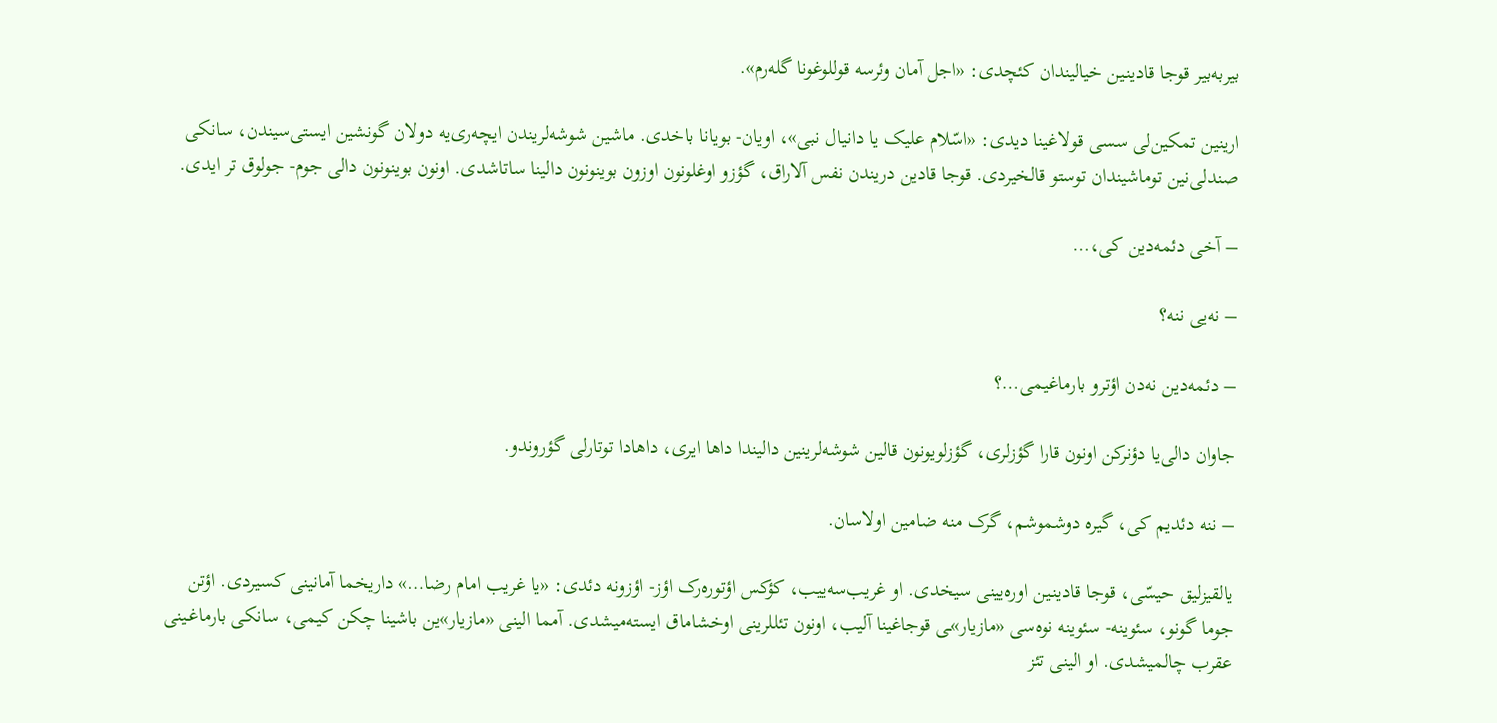بیربه‌بیر قوجا قادینـین خیالیندان کئچدی: «اجل آمان وئرسه قوللوغونا گله‌رم».

ارینین تمکین‌لی سسی قولاغینا دیدی: «اسّلام علیک یا دانیال نبی»، اویان- بویانا باخدی. ماشین شوشه‌لریندن ایچه‌ری‌یه دولان گونشین ایستی‌سیندن، سانکی صندلی‌نین توماشیندان توستو قالخیردی. قوجا قادین دریندن نفس آلاراق، گؤزو اوغلونون اوزون بوینونون دالینا ساتاشدی. اونون بوینونون دالی جوم- جولوق تر ایدی.

– آخی دئمه‌دین کی،…

– نه‌یی ننه؟

– دئمه‌دین نه‌دن اؤترو بارماغیمی…؟

جاوان دالی‌یا دؤنرکن اونون قارا گؤزلری، گؤزلویونون قالین شوشه‌لرینین دالیندا داها ایری، داهادا توتارلی گؤروندو.

– ننه دئدیم کی، گیره دوشموشم، گرک منه ضامین اولاسان.

یالقیزلیق حیسّی، قوجا قادینـین اوره‌یینی سیخدی. او غریب‌سه‌ییب، کؤکس اؤتوره‌رک اؤز- اؤزونه دئدی: «یا غریب امام رضا…» داریخما آمانینی کسیردی. اؤتن جوما گونو، سئوینه- سئوینه نوه‌سی «مازیار»ـی قوجاغینا آلیب، اونون تئللرینی اوخشاماق ایسته‌میشدی. آمما الینی «مازیار»ین باشینا چکن کیمی، سانکی بارماغـینی عقرب چالمیشدی. او الینی تئز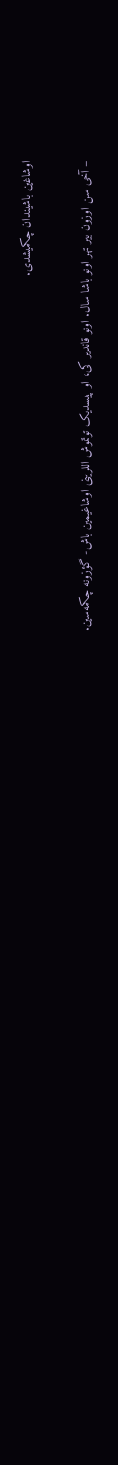اوشاغین باشیندان چکمیشدی.

– آخی سن اوزون بیر تهر اونو باشا سال. اونو قاندیر کی، او پیسدیک توتموش اللرینی اوشاغیمین باش- گؤزونه چکمه‌سین.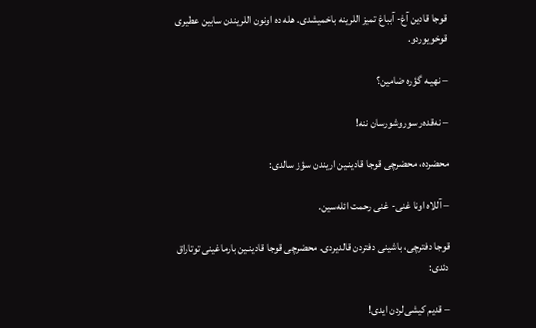قوجا قادین آغ- آبباغ تمیز اللرینه باخمیشدی. هله ده اونون اللریند‌ن سابین عطیری قوخویوردو.

– نهیـه گؤره ضامین؟

– نه‌قده‌ر سوروشورسان ننه!

محضرده، ‌محضرچی قوجا قادینـین اریندن سؤز سالدی:

– آللاه اونا غنی- غنی رحمت ائله‌سین.

قوجا دفترچی، باشینی دفتردن قالدیردی. محضرچی قوجا قادینـین بارماغینی توتاراق دئدی:

– قدیم کیشی‌لردن ایدی!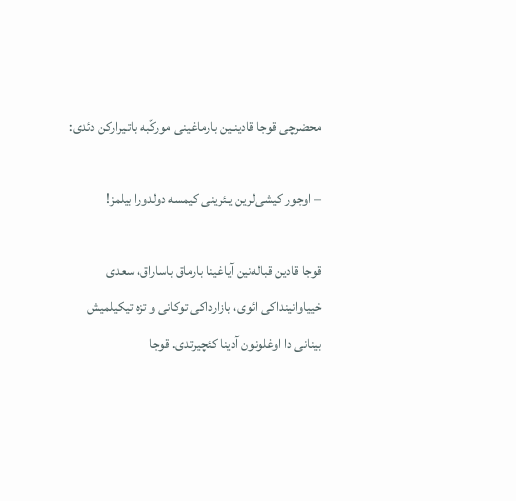محضرچی قوجا قادینـین بارماغینی مورکّبه باتـیرارکن دئدی:

– اوجور کیشی‌لرین یـئرینی کیمسه دولدورا بیلمز!

قوجا قادین قباله‌نین آیاغینا بارماق باساراق، سعدی خییاوانینداکی ائوی، بازارداکی توکانی و تزه تیکیلمیش بینانی دا اوغلونون آدینا کئچیرتدی. قوجا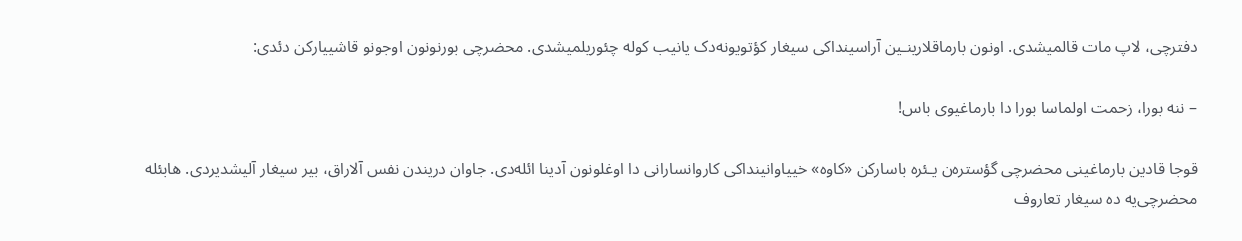دفترچی، لاپ مات قالمیشدی. اونون بارماقلارینـین آراسینداکی سیغار کؤتویونه‌دک یانیب کوله چئوریلمیشدی. محضرچی بورنونون اوجونو قاشییارکن دئدی:

– ننه بورا، زحمت اولماسا بورا دا بارماغیوی باس!

قوجا قادین بارماغینی محضرچی گؤستره‌ن یـئره باسارکن «کاوه» خییاوانینداکی کاروانسارانی دا اوغلونون آدینا ائله‌دی. جاوان دریندن نفس آلاراق، بیر سیغار آلیشدیردی. هابئله محضرچی‌یه ده سیغار تعاروف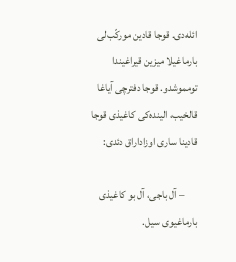ائله‌دی. قوجا قادین مورکّب‌لی بارماغیلا میزین قیراغیندا تومموشدو. قوجا دفترچی آیاغا قالخیب، الینده‌کی کاغیذی قوجا قادینا ساری اوزاداراق دئدی:

      – آل باجی، آل بو کاغیذی بارماغیوی سیل.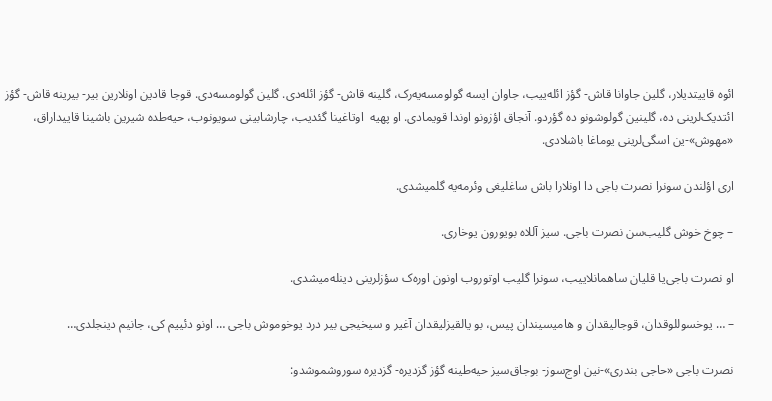ائوه قاییتدیلار، گلین جاوانا قاش- گؤز ائله‌ییب، جاوان ایسه گولومسه‌یه‌رک، گلینه قاش- گؤز ائله‌دی. گلین گولومسه‌دی. قوجا قادین اونلارین بیر- بیرینه قاش- گؤز ائتدیک‌لرینی ده، گلینین گولوشونو ده گؤردو. آنجاق اؤزونو اوندا قویمادی. او پهیه  اوتاغینا گئدیب، چارشابینی سویونوب، حیه‌طده شیرین باشینا قاییداراق، «مهوش»-ین اسگی‌لرینی یوماغا باشلادی.

اری اؤلندن سونرا نصرت باجی دا اونلارا باش ساغلیغی وئرمه‌یه گلمیشدی.

– چوخ خوش گلیب‌سن نصرت باجی. سیز آللاه بویورون یوخاری.

او نصرت باجی‌یا قلیان ساهمانلاییب، سونرا گلیب اوتوروب اونون اوره‌ک سؤزلرینی دینله‌میشدی.

– … یوخسوللوقدان، قوجالیقدان و هامیسیندان پیس، بو یالقیزلیقدان آغیر و سیخیجی بیر درد یوخوموش باجی … اونو دئییم کی، جانیم دینجلدی…

نصرت باجی «حاجی بندری»-نین اوج‌سوز- بوجاق‌سیز حیه‌طینه گؤز گزدیره- گزدیره سوروشموشدو: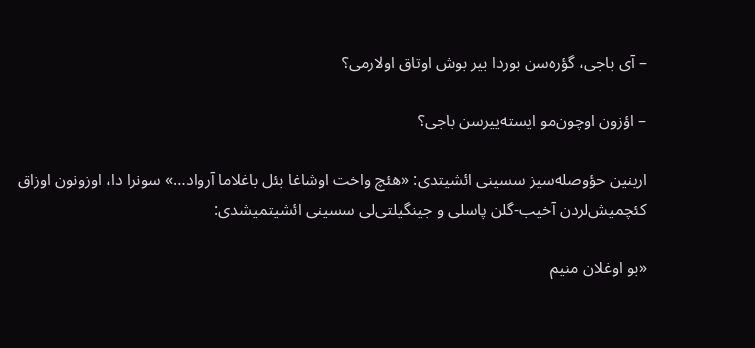– آی باجی، گؤره‌سن بوردا بیر بوش اوتاق اولارمی؟

– اؤزون اوچون‌مو ایسته‌ییرسن باجی؟

ارینین حؤوصله‌سیز سسینی ائشیتدی: «هئچ واخت اوشاغا بئل باغلاما آرواد…» سونرا دا، اوزونون اوزاق کئچمیش‌لردن آخیب-گلن پاسلی و جینگیلتی‌لی سسینی ائشیتمیشدی:

«بو اوغلان منیم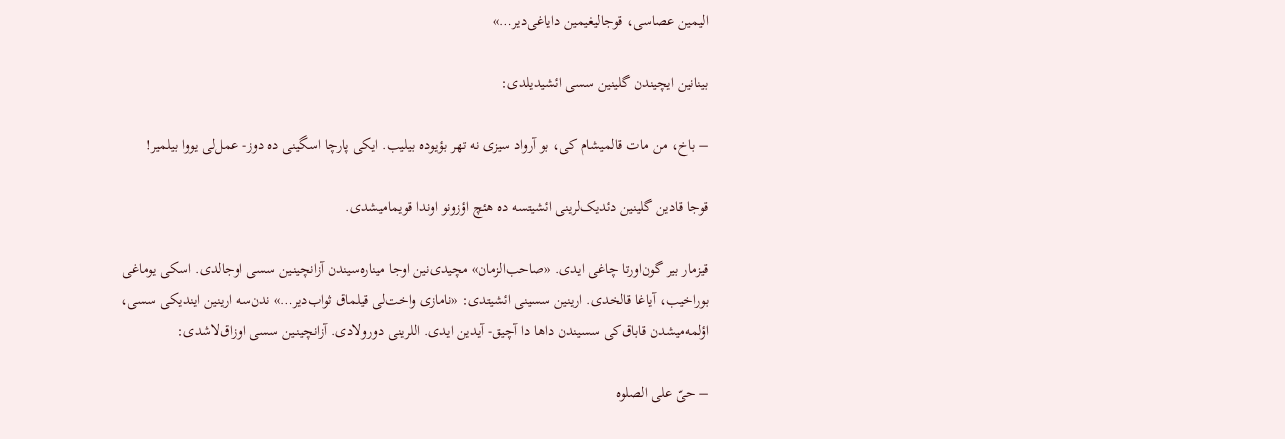الیمین عصاسی، قوجالیغیمین دایاغی‌دیر…»

بینانین ایچیندن گلینین سسی ائشیدیلدی:

– باخ، من مات قالمیشام کی، بو آرواد سیزی نه تهر بؤیوده بیلیب. ایکی پارچا اسگینی ده دوز- عمل‌لی یووا بیلمیر!

قوجا قادین گلینین دئدیک‌لرینی ائشیتسه ده هئچ اؤزونو اوندا قویمامیشدی.

قیزمار بیر گون‌اورتا چاغی ایدی. «صاحب‌الزمان» مچیدی‌نین اوجا میناره‌سیندن آزانچینـین سسی اوجالدی. اسکی یوماغی بوراخیب، آیاغا قالخدی. ارینین سسینی ائشیتدی: «نامازی واخت‌لی قیلماق ثواب‌دیر…» ندن‌سه ارینین ایندیکی سسی، اؤلمه‌میشدن قاباق‌کی سسیندن داها دا آچیق- آیدین ایدی. اللرینی دورولادی. آزانچینـین سسی اوزاق‌لاشدی:

– حیّ علی الصلوه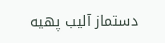دستماز آلیب پهیه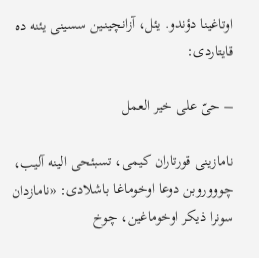اوتاغینا دؤندو. یئل، آزانچینـین سسینی یئنه ده قایتاردی:

– حیّ علی خیر العمل

نامازینی قورتاران کیمی، تسبئحی الینه آلیب، چوووروبن دوعا اوخوماغا باشلادی: «نامازدان سونرا ذیکر اوخوماغین، چوخ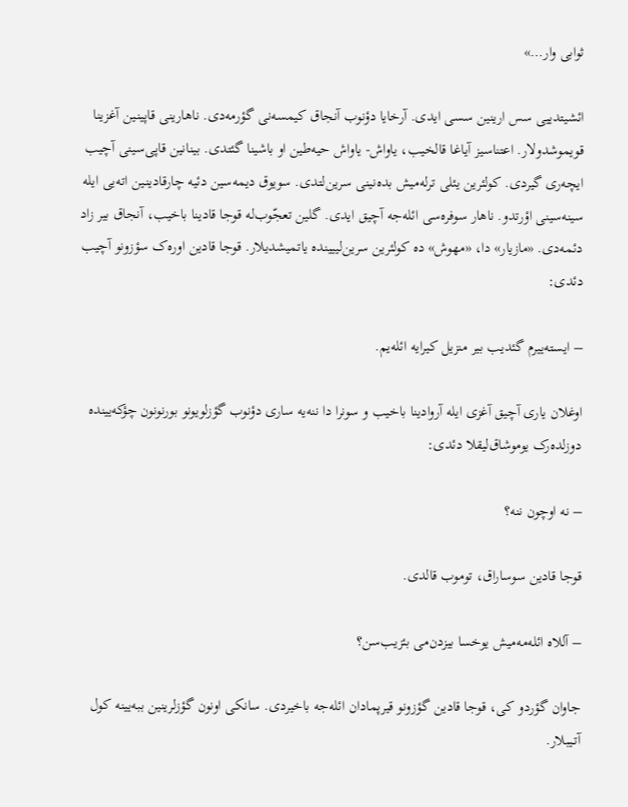ثوابی وار…»

ائشیتدییی سس ارینین سسی ایدی. آرخایا دؤنوب آنجاق کیمسه‌نی گؤرمه‌دی. ناهارینی قاپینـین آغزینا قویموشدولار. اعتناسیز آیاغا قالخیب، یاواش- یاواش حیه‌طین او باشینا گئتدی. بینانین قاپی‌سینی آچیب ایچه‌ری گیردی. کولئرین یئلی ترله‌میش بده‌نینی سرین‌لتدی. سویوق دیمه‌سین دئیه چارقادینـین اته‌یی ایله سینه‌سینی اؤرتدو. ناهار سوفره‌سی ائله‌جه آچیق ایدی. گلین تعجّوب‌له قوجا قادینا باخیب، آنجاق بیر زاد دئمه‌دی. «مازیار» دا، «مهوش» ده کولئرین سرین‌لییینده یاتمیشدیلار. قوجا قادین اوره‌ک سؤزونو آچیب دئدی:

– ایسته‌ییرم گئدیب بیر منزیل کیرایه ائله‌یم.

اوغلان یاری آچیق آغزی ایله آروادینا باخیب و سونرا دا ننه‌یه ساری دؤنوب گؤزلویونو بورنونون چؤکه‌یینده دوزلده‌رک یوموشاق‌لیقلا دئدی:

– نه اوچون ننه؟

قوجا قادین سوساراق، توموب قالدی.

– آللاه ائله‌مه‌میش یوخسا بیزدن‌می بئزیب‌سن؟

جاوان گؤردو کی، قوجا قادین گؤزونو قیرپمادان ائله‌جه باخیردی. سانکی اونون گؤزلرینین ببه‌یینه کول آتـیبلار.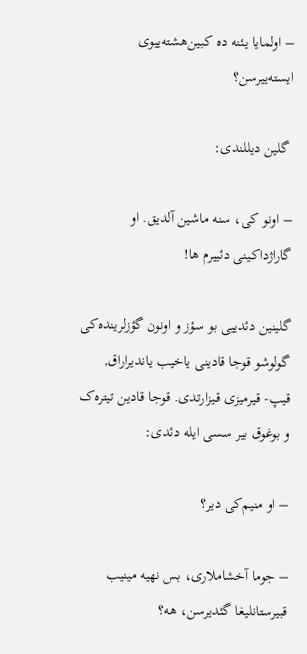– اولمایا یـئنه ده کبین‌هشته‌ییوی ایسته‌ییرسن؟

 گلین دیللندی:

– اونو کی، سنه ماشین آلدیق. او گاراژداکـینی دئییرم‌ ها!

گلینین دئدییی بو سؤز و اونون گؤزلرینده‌کی گولوشو قوجا قادینی یاخیب یاندیراراق, قیپ- قـیرمیزی قـیزارتدی. قوجا قادین تیتره‌ک و بوغوق بیر سسی ایله دئدی:

– او منیم‌کی دیر؟

– جوما آخشاملاری، بس نهیه مینیب قبیرستانلیغا گئدیرسن، هه؟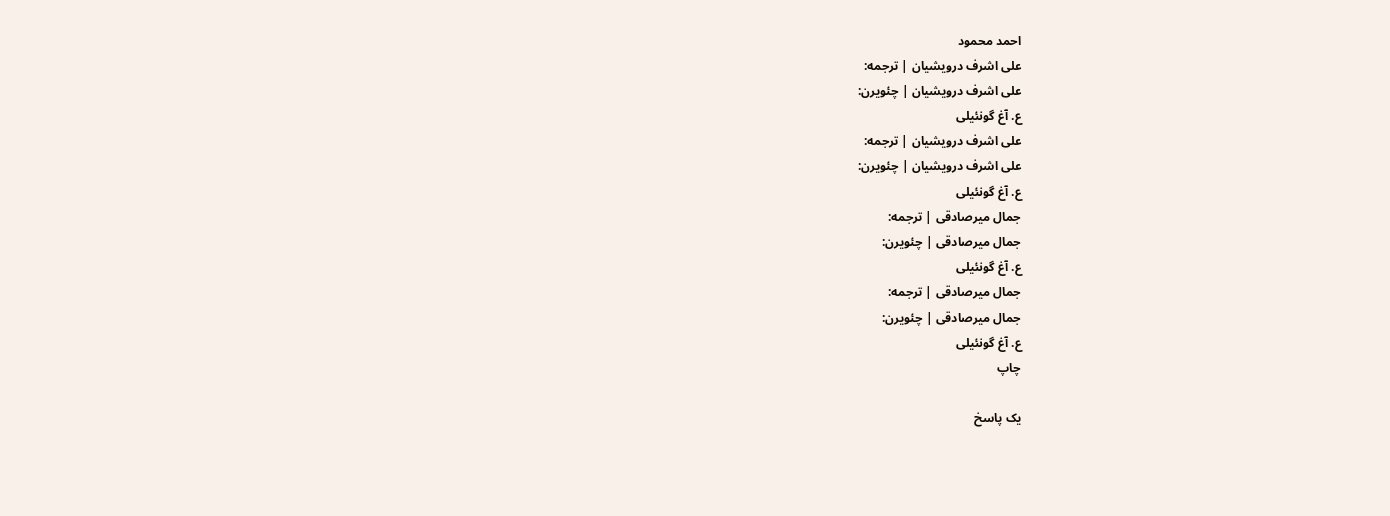احمد محمود
علی اشرف درویشیان | ترجمه:
علی اشرف درویشیان | چئویرن:
ع. آغ‌ گونئیلی
علی اشرف درویشیان | ترجمه:
علی اشرف درویشیان | چئویرن:
ع. آغ‌ گونئیلی
جمال میرصادقی | ترجمه:
جمال میرصادقی | چئویرن:
ع. آغ‌ گونئیلی
جمال میرصادقی | ترجمه:
جمال میرصادقی | چئویرن:
ع. آغ‌ گونئیلی
چاپ

یک پاسخ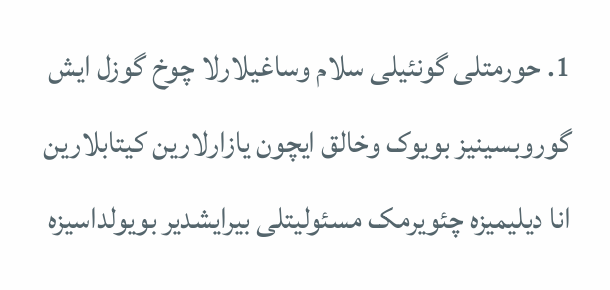1. حورمتلی گونئیلی سلام وساغیلارلا چوخ گوزل ایش گوروبسینیز بویوک وخالق ایچون یازارلارین کیتابلارین انا دیلیمیزه چئویرمک مسئولیتلی بیرایشدیر بویولداسیزه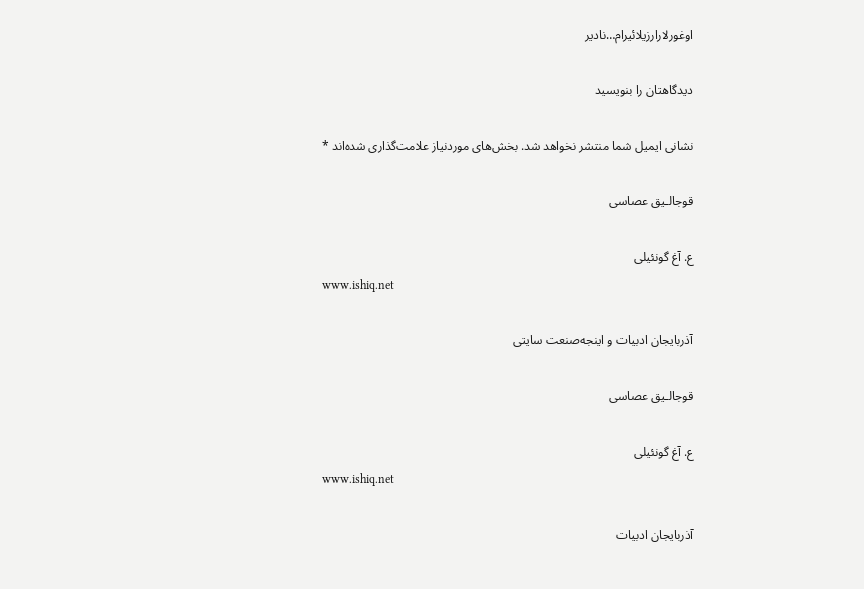اوغورلارارزیلائیرام…نادیر

دیدگاهتان را بنویسید

نشانی ایمیل شما منتشر نخواهد شد. بخش‌های موردنیاز علامت‌گذاری شده‌اند *

قوجالـیق عصاسی

ع. آغ‌ گونئیلی
www.ishiq.net

آذربایجان ادبیات و اینجه‌صنعت سایتی

قوجالـیق عصاسی

ع. آغ‌ گونئیلی
www.ishiq.net

آذربایجان ادبیات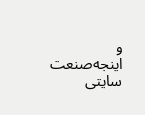و اینجه‌صنعت سایتی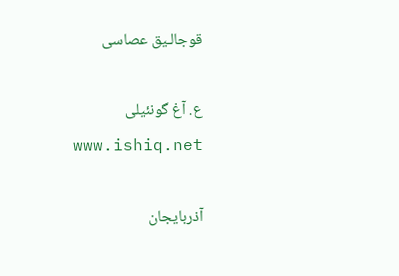قوجالـیق عصاسی

ع. آغ‌ گونئیلی
www.ishiq.net

آذربایجان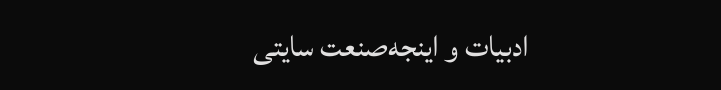ادبیات و اینجه‌صنعت سایتی